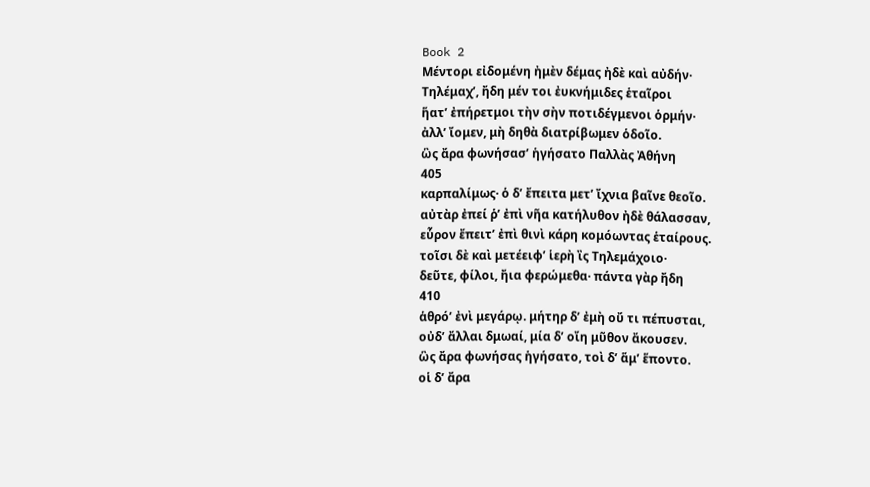Book 2
Μέντορι εἰδομένη ἠμὲν δέμας ἠδὲ καὶ αὐδήν·
Τηλέμαχʼ, ἤδη μέν τοι ἐυκνήμιδες ἑταῖροι
ἥατʼ ἐπήρετμοι τὴν σὴν ποτιδέγμενοι ὁρμήν·
ἀλλʼ ἴομεν, μὴ δηθὰ διατρίβωμεν ὁδοῖο.
ὣς ἄρα φωνήσασʼ ἡγήσατο Παλλὰς Ἀθήνη
405
καρπαλίμως· ὁ δʼ ἔπειτα μετʼ ἴχνια βαῖνε θεοῖο.
αὐτὰρ ἐπεί ῥʼ ἐπὶ νῆα κατήλυθον ἠδὲ θάλασσαν,
εὗρον ἔπειτʼ ἐπὶ θινὶ κάρη κομόωντας ἑταίρους.
τοῖσι δὲ καὶ μετέειφʼ ἱερὴ ἲς Τηλεμάχοιο·
δεῦτε, φίλοι, ἤια φερώμεθα· πάντα γὰρ ἤδη
410
ἁθρόʼ ἐνὶ μεγάρῳ. μήτηρ δʼ ἐμὴ οὔ τι πέπυσται,
οὐδʼ ἄλλαι δμωαί, μία δʼ οἴη μῦθον ἄκουσεν.
ὣς ἄρα φωνήσας ἡγήσατο, τοὶ δʼ ἅμʼ ἕποντο.
οἱ δʼ ἄρα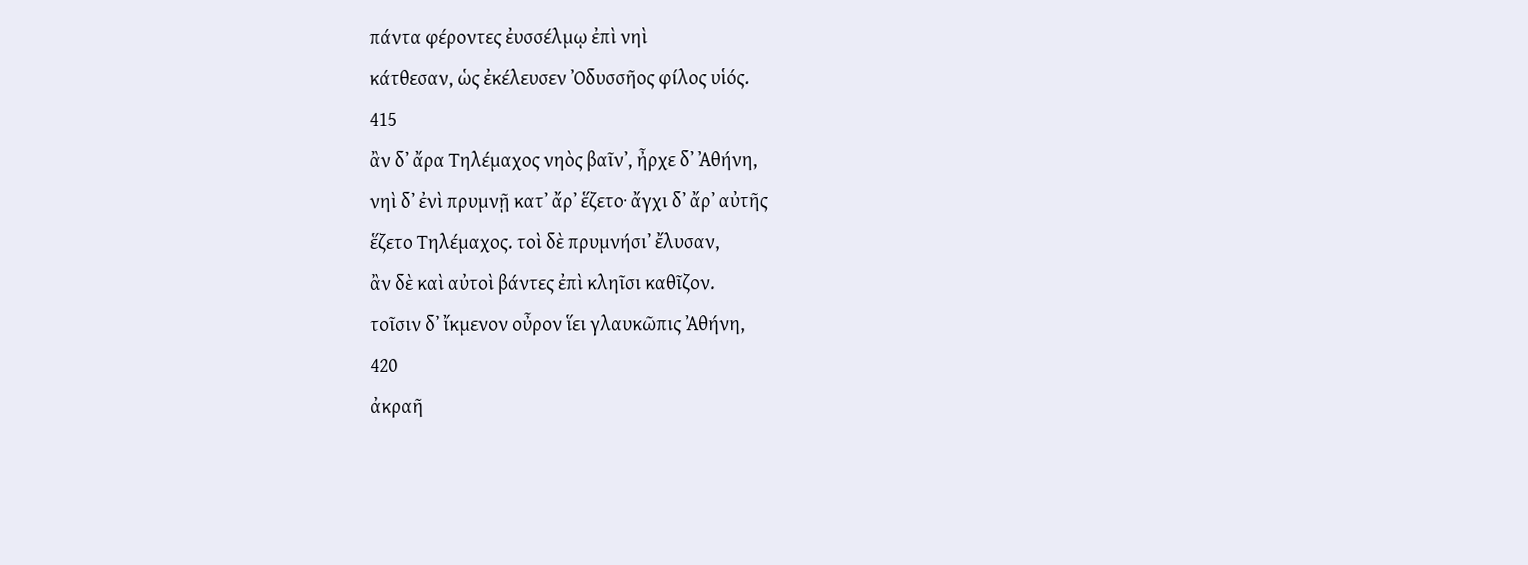πάντα φέροντες ἐυσσέλμῳ ἐπὶ νηὶ
κάτθεσαν, ὡς ἐκέλευσεν Ὀδυσσῆος φίλος υἱός.
415
ἂν δʼ ἄρα Τηλέμαχος νηὸς βαῖνʼ, ἦρχε δʼ Ἀθήνη,
νηὶ δʼ ἐνὶ πρυμνῇ κατʼ ἄρʼ ἕζετο· ἄγχι δʼ ἄρʼ αὐτῆς
ἕζετο Τηλέμαχος. τοὶ δὲ πρυμνήσιʼ ἔλυσαν,
ἂν δὲ καὶ αὐτοὶ βάντες ἐπὶ κληῖσι καθῖζον.
τοῖσιν δʼ ἴκμενον οὖρον ἵει γλαυκῶπις Ἀθήνη,
420
ἀκραῆ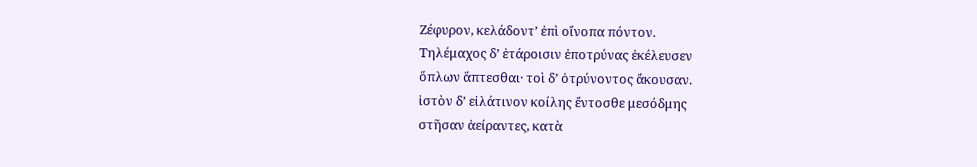Ζέφυρον, κελάδοντʼ ἐπὶ οἴνοπα πόντον.
Τηλέμαχος δʼ ἑτάροισιν ἐποτρύνας ἐκέλευσεν
ὅπλων ἅπτεσθαι· τοὶ δʼ ὀτρύνοντος ἄκουσαν.
ἱστὸν δʼ εἰλάτινον κοίλης ἔντοσθε μεσόδμης
στῆσαν ἀείραντες, κατὰ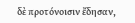δὲ προτόνοισιν ἔδησαν,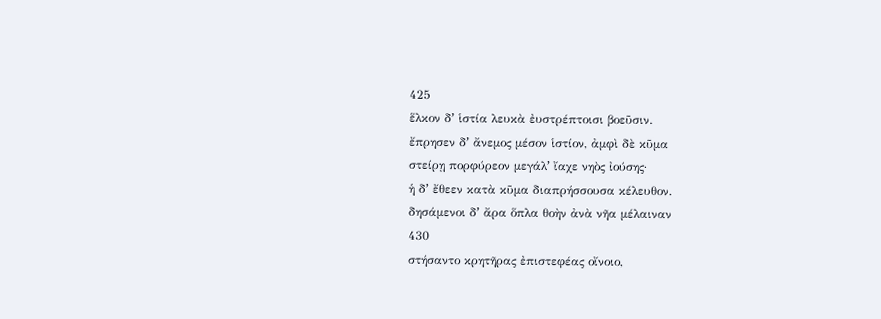425
ἕλκον δʼ ἱστία λευκὰ ἐυστρέπτοισι βοεῦσιν.
ἔπρησεν δʼ ἄνεμος μέσον ἱστίον, ἀμφὶ δὲ κῦμα
στείρῃ πορφύρεον μεγάλʼ ἴαχε νηὸς ἰούσης·
ἡ δʼ ἔθεεν κατὰ κῦμα διαπρήσσουσα κέλευθον.
δησάμενοι δʼ ἄρα ὅπλα θοὴν ἀνὰ νῆα μέλαιναν
430
στήσαντο κρητῆρας ἐπιστεφέας οἴνοιο,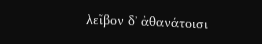λεῖβον δʼ ἀθανάτοισι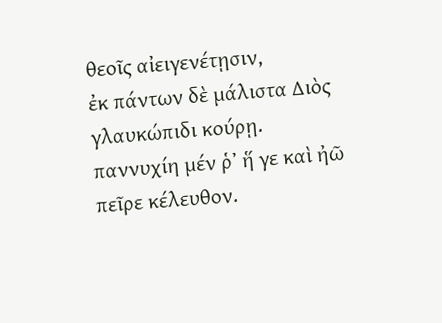θεοῖς αἰειγενέτῃσιν,
ἐκ πάντων δὲ μάλιστα Διὸς γλαυκώπιδι κούρῃ.
παννυχίη μέν ῥʼ ἥ γε καὶ ἠῶ πεῖρε κέλευθον.